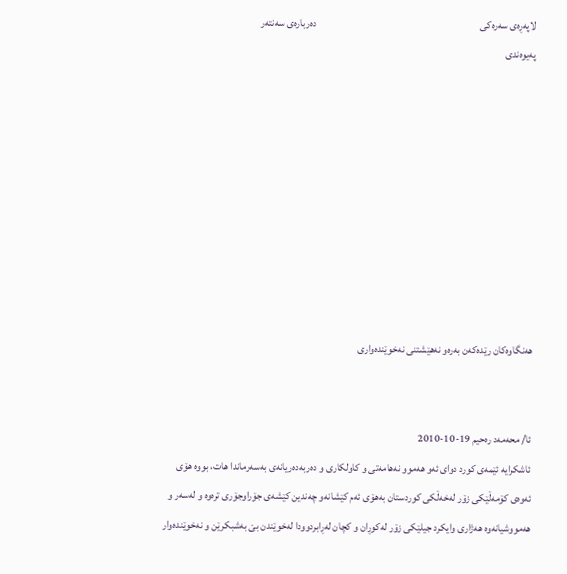لاپه‌ڕه‌ی سه‌ره‌كی                                                                             ده‌رباره‌ی سه‌نته‌ر                                                        په‌یوه‌ندى









هه‌نگاوه‌كان رێده‌كه‌ن به‌ره‌و نه‌هێشتنی نه‌خوێنده‌واری


ئا/ محه‌مه‌د ره‌حیم 19-10-2010
ئاشكرایه‌ ئێمه‌ی كورد دوای ئه‌و هه‌موو نه‌هامه‌تی و كاولكاری و ده‌ربه‌ده‌ریانه‌ی به‌سه‌رماندا هات، بووه‌ هۆی ئه‌وه‌ی كۆمه‌ڵێكی زۆر له‌خه‌ڵكی كوردستان به‌هۆی ئه‌م كێشانه‌و چه‌ندین كێشه‌ی جۆراوجۆری تره‌وه‌ و له‌سه‌ر و هه‌مووشیانه‌وه‌ هه‌ژاری وایكرد جیلێكی زۆر له‌كوڕان و كچان له‌ڕابردوودا له‌خوێندن بێ به‌شبكرێن و نه‌خوێنده‌وار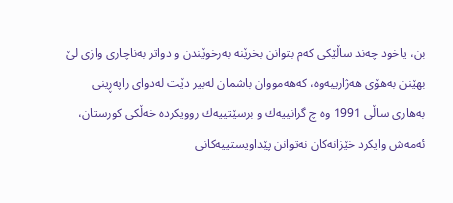بن، یاخود چه‌ند ساڵێكی كه‌م بتوانن بخرێنه‌ به‌رخوێندن و دواتر به‌ناچاری وازی لێ بهێنن به‌هۆی هه‌ژارییه‌وه‌، كه‌هه‌مووان باشمان له‌بیر دێت له‌دوای راپه‌ڕینی به‌هاری ساڵی 1991 وه‌ چ گرانییه‌ك و برسێتییه‌ك روویكرده‌ خه‌ڵكی كورستان، ئه‌مه‌ش وایكرد خێزانه‌كان نه‌توانن پێداویستییه‌كانی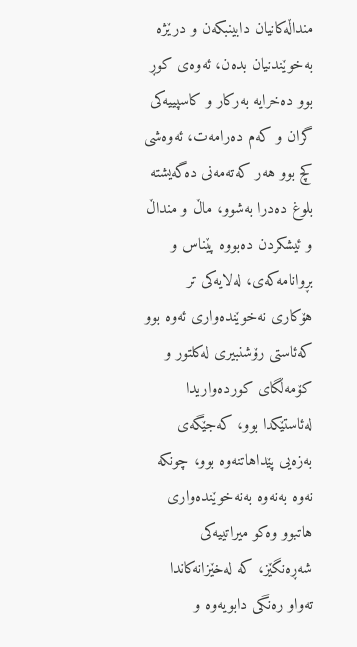منداڵه‌كانیان دابینبكه‌ن و درێژه‌ به‌خوێندنیان بده‌ن، ئه‌وه‌ی كوڕ بوو ده‌خرایه‌ به‌ركار و كاسپییه‌كی گران و كه‌م ده‌رامه‌ت، ئه‌وه‌شی كچ بوو هه‌ر كه‌ته‌مه‌نی ده‌گه‌یشته‌ بلوغ ده‌درا به‌شوو، ماڵ و منداڵ و ئیشكردن ده‌بووه‌ پێناس و بڕوانامه‌كه‌ی، له‌لایه‌كی تر هۆكاری نه‌خوێنده‌واری ئه‌وه‌ بوو كه‌ئاستی رۆشنبیری له‌كلتور و كۆمه‌ڵگای كورده‌واریدا له‌ئاستێكدا بوو، كه‌جێگه‌ی به‌زه‌یی پێداهاتنه‌وه‌ بوو، چونكه‌ نه‌وه‌ به‌نه‌وه‌ به‌نه‌خوێنده‌واری هاتبوو وه‌كو میراتییه‌كی شه‌ڕه‌نگێز، كه‌ له‌خێزانه‌كاندا ته‌واو ره‌نگی دابویه‌وه‌ و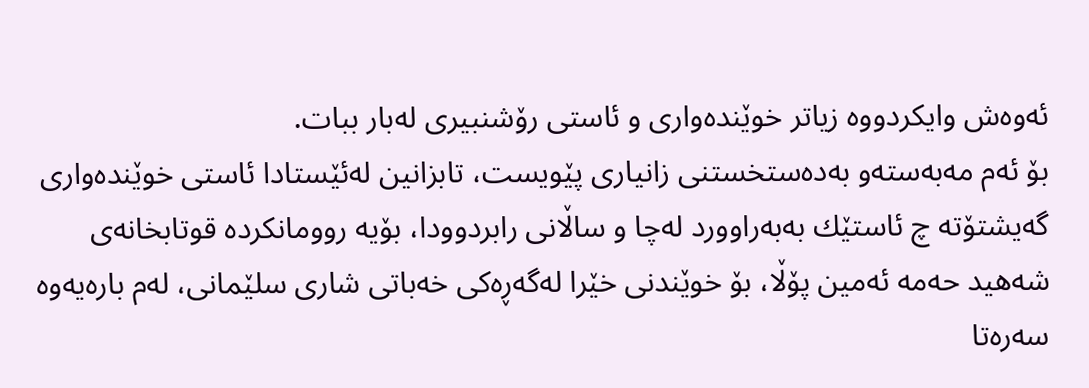ئه‌وه‌ش وایكردووه‌ زیاتر خوێنده‌واری و ئاستی رۆشنبیری له‌بار ببات.
بۆ ئه‌م مه‌به‌سته‌و به‌ده‌ستخستنی زانیاری پێویست، تابزانین له‌ئێستادا ئاستی خوێنده‌واری گه‌یشتۆته‌ چ ئاستێك به‌به‌راوورد له‌چا و ساڵانی رابردوودا، بۆیه‌ روومانكرده‌ قوتابخانه‌ی شه‌هید حه‌مه‌ ئه‌مین پۆڵا، بۆ خوێندنی خێرا له‌گه‌ڕه‌كی خه‌باتی شاری سلێمانی، له‌م باره‌یه‌وه‌ سه‌ره‌تا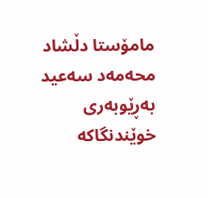مامۆستا دڵشاد محه‌مه‌د سه‌عید به‌ڕێوبه‌ری خوێندنگاكه‌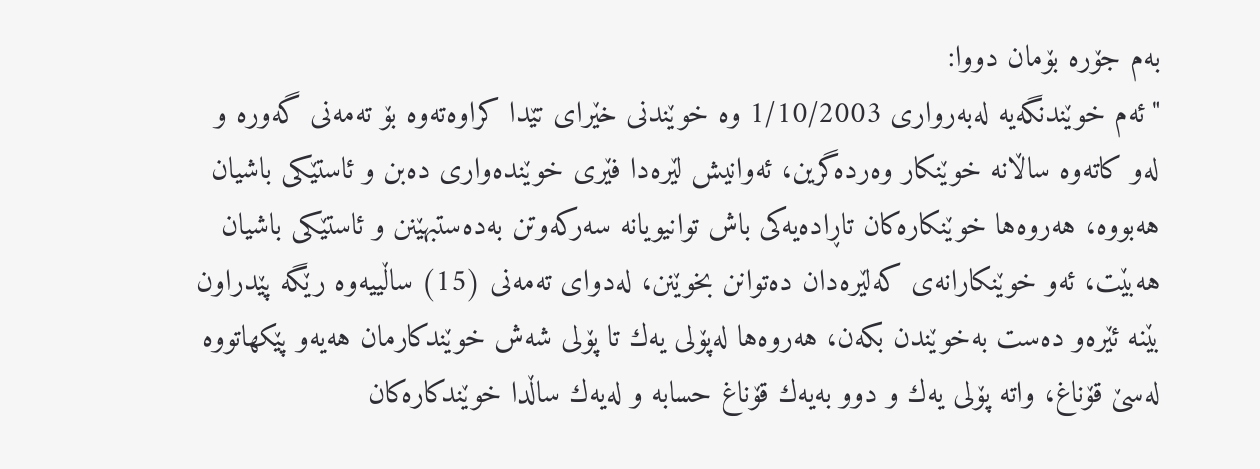به‌م جۆره‌ بۆمان دووا:
"ئه‌م خوێندنگه‌یه‌ له‌به‌رواری 1/10/2003 وه‌ خوێندنی خێرای تێدا كراوه‌ته‌وه‌ بۆ ته‌مه‌نی گه‌وره‌ و له‌و كاته‌وه‌ ساڵانه‌ خوێنكار وه‌رده‌گرین، ئه‌وانیش لێره‌دا فێری خوێنده‌واری ده‌بن و ئاستێكی باشیان هه‌بووه‌، هه‌روه‌ها خوێنكاره‌كان تاڕاده‌یه‌كی باش توانیویانه‌ سه‌ركه‌وتن به‌ده‌ستبهێنن و ئاستێكی باشیان هه‌بێت، ئه‌و خوێنكارانه‌ی كه‌لێره‌دان ده‌توانن بخوێنن، له‌دوای ته‌مه‌نی (15) ساڵییه‌وه‌ رێگه‌ پێدراون بێنه‌ ئێره‌و ده‌ست به‌خوێندن بكه‌ن، هه‌روه‌ها له‌پۆلی یه‌ك تا پۆلی شه‌ش خوێندكارمان هه‌یه‌و پێكهاتووه‌ له‌سێ قۆناغ، واته‌ پۆلی یه‌ك و دوو به‌یه‌ك قۆناغ حسابه‌ و له‌یه‌ك ساڵدا خوێندكاره‌كان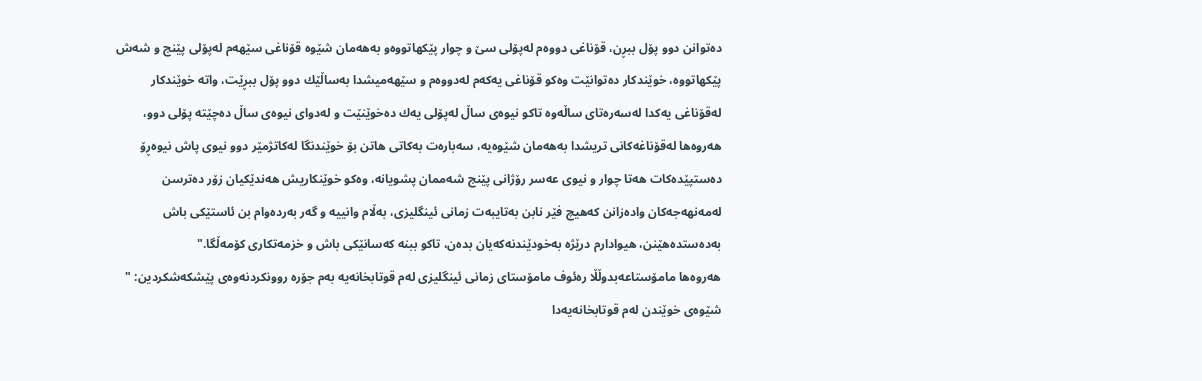ده‌توانن دوو پۆل ببڕن، قۆناغی دووه‌م له‌پۆلی سێ و چوار پێكهاتووه‌و به‌هه‌مان شێوه‌ قۆناغی سێهه‌م له‌پۆلی پێنج و شه‌ش پێكهاتووه‌، خوێندكار ده‌توانێت وه‌كو قۆناغی یه‌كه‌م له‌دووه‌م و سێهه‌میشدا به‌ساڵێك دوو پۆل ببڕێت، واته‌ خوێندكار له‌قۆناغی یه‌كدا له‌سه‌ره‌تای ساڵه‌وه‌ تاكو نیوه‌ی ساڵ له‌پۆلی یه‌ك ده‌خوێنێت و له‌دوای نیوه‌ی ساڵ ده‌چێته‌ پۆلی دوو، هه‌روه‌ها له‌قۆناغه‌كانی تریشدا به‌هه‌مان شێوه‌یه‌، سه‌باره‌ت به‌كاتی هاتن بۆ خوێندنگا له‌كاتژمێر دوو نیوی پاش نیوه‌ڕۆ ده‌ستپێده‌كات هه‌تا چوار و نیوی عه‌سر رۆژانی پێنج شه‌ممان پشویانه‌، وه‌كو خوێنكاریش هه‌ندێكیان زۆر ده‌ترسن له‌مه‌نهه‌جه‌كان واده‌زانن كه‌هیچ فێر نابن به‌تایبه‌ت زمانی ئینگلیزی، به‌ڵام وانییه‌ و گه‌ر به‌رده‌وام بن ئاستێكی باش به‌ده‌ستده‌هێنن، هیوادارم درێژه‌ به‌خودێندنه‌كه‌یان بده‌ن، تاكو ببنه‌ كه‌سانێكی باش و خزمه‌تكاری كۆمه‌ڵگا."
هه‌روه‌ها مامۆستاعه‌بدوڵڵا ره‌ئوف مامۆستای زمانی ئینگلیزی له‌م قوتابخانه‌یه‌ به‌م جۆره‌ روونكردنه‌وه‌ی پێشكه‌شكردین: " شێوه‌ی خوێندن له‌م قوتابخانه‌یه‌دا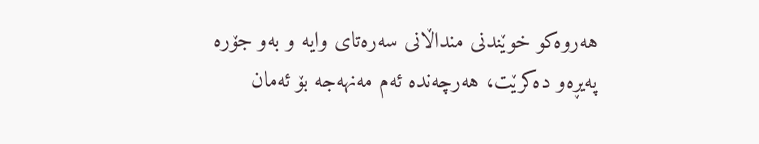هه‌روه‌كو خوێندنی منداڵانی سه‌ره‌تای وایه‌ و به‌و جۆره‌ په‌یڕه‌و ده‌كرێت، هه‌رچه‌نده‌ ئه‌م مه‌نهه‌جه‌ بۆ ئه‌مان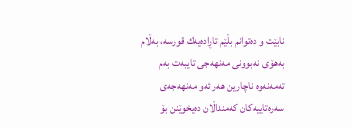نابێت و ده‌توانم بڵێم تاڕاده‌یه‌ك قورسه‌، به‌ڵام به‌هۆی نه‌بوونی مه‌نهه‌جی تایبه‌ت به‌م ته‌مه‌نه‌وه‌ ناچارین هه‌ر ئه‌و مه‌نهه‌جه‌ی سه‌ره‌تاییه‌كان كه‌منداڵان ده‌یخوێنن بۆ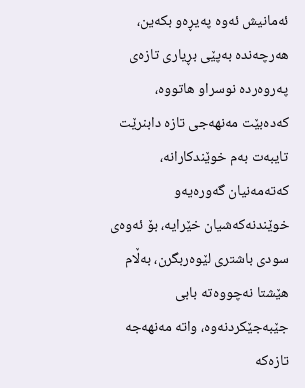ئه‌مانیش ئه‌وه‌ په‌یڕه‌و بكه‌ین، هه‌رچه‌نده‌ به‌پێی بڕیاری تازه‌ی په‌روه‌رده‌ نوسراو هاتووه‌، كه‌ده‌بێت مه‌نهه‌جی تازه‌ دابنرێت تایبه‌ت به‌م خوێندكارانه‌، كه‌ته‌مه‌نیان گه‌وره‌یه‌و خوێندنه‌كه‌شیان خێرایه‌، بۆ ئه‌وه‌ی سودی باشتری لێوه‌ربگرن، به‌ڵام هێشتا نه‌چووه‌ته‌ بابی جێبه‌جێكردنه‌وه‌، واته‌ مه‌نهه‌جه‌ تازه‌كه‌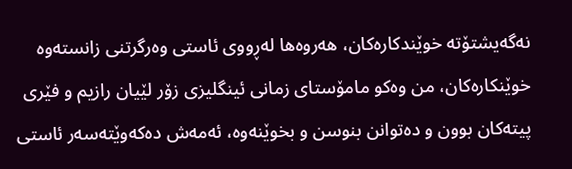نه‌گه‌یشتۆته‌ خوێندكاره‌كان، هه‌روه‌ها له‌ڕووی ئاستی وه‌رگرتنی زانسته‌وه‌ خوێنكاره‌كان، من وه‌كو مامۆستای زمانی ئینگلیزی زۆر لێیان رازیم و فێری پیته‌كان بوون و ده‌توانن بنوسن و بخوێنه‌وه‌، ئه‌مه‌ش ده‌كه‌وێته‌سه‌ر ئاستی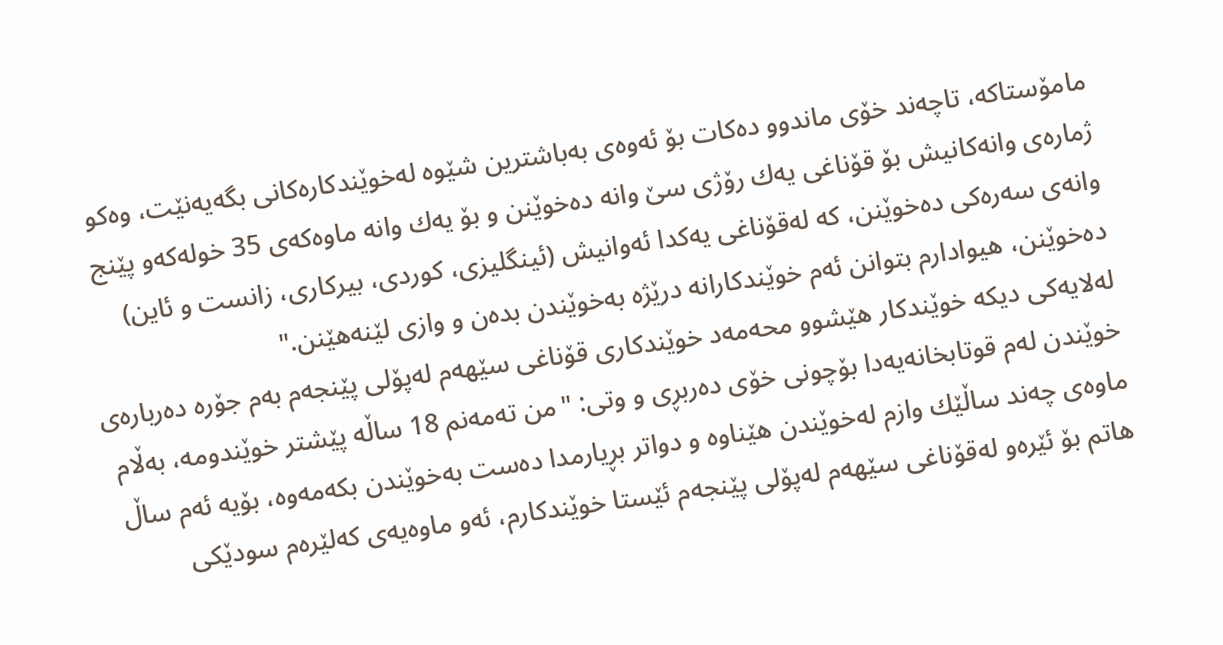مامۆستاكه‌، تاچه‌ند خۆی ماندوو ده‌كات بۆ ئه‌وه‌ی به‌باشترین شێوه‌ له‌خوێندكاره‌كانی بگه‌یه‌نێت، وه‌كو ژماره‌ی وانه‌كانیش بۆ قۆناغی یه‌ك رۆژی سێ وانه‌ ده‌خوێنن و بۆ یه‌ك وانه‌ ماوه‌كه‌ی 35 خوله‌كه‌و پێنج وانه‌ی سه‌ره‌كی ده‌خوێنن، كه‌ له‌قۆناغی یه‌كدا ئه‌وانیش (ئینگلیزی، كوردی، بیركاری، زانست و ئاین) ده‌خوێنن، هیوادارم بتوانن ئه‌م خوێندكارانه‌ درێژه‌ به‌خوێندن بده‌ن و وازی لێنه‌هێنن."
له‌لایه‌كی دیكه‌ خوێندكار هێشوو محه‌مه‌د خوێندكاری قۆناغی سێهه‌م له‌پۆلی پێنجه‌م به‌م جۆره‌ ده‌رباره‌ی خوێندن له‌م قوتابخانه‌یه‌دا بۆچونی خۆی ده‌ربڕی و وتی: "من ته‌مه‌نم 18 ساڵه‌ پێشتر خوێندومه‌، به‌ڵام ماوه‌ی چه‌ند ساڵێك وازم له‌خوێندن هێناوه‌ و دواتر بڕیارمدا ده‌ست به‌خوێندن بكه‌مه‌وه‌، بۆیه‌ ئه‌م ساڵ هاتم بۆ ئێره‌و له‌قۆناغی سێهه‌م له‌پۆلی پێنجه‌م ئێستا خوێندكارم، ئه‌و ماوه‌یه‌ی كه‌لێره‌م سودێكی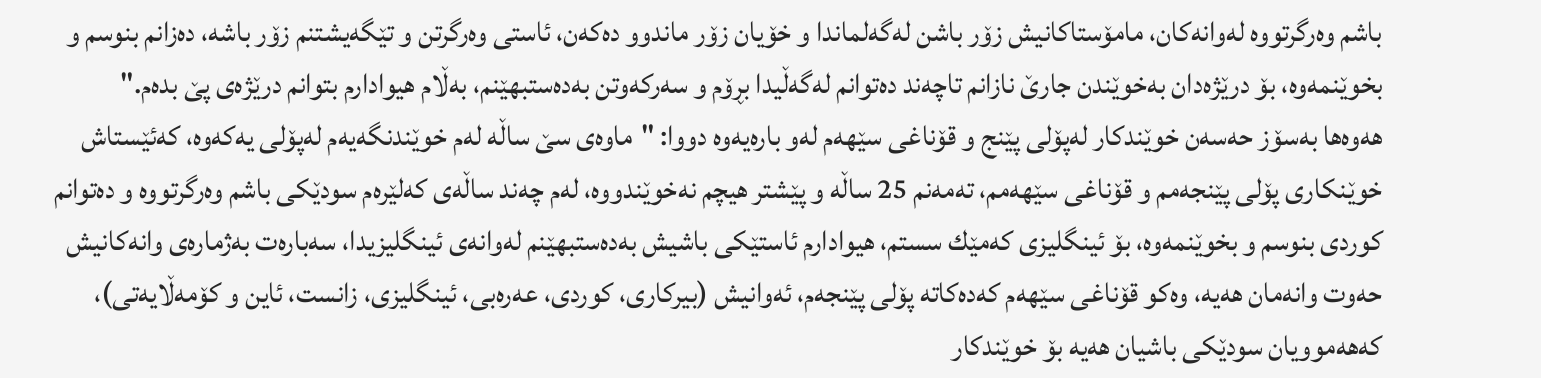باشم وه‌رگرتووه‌ له‌وانه‌كان، مامۆستاكانیش زۆر باشن له‌گه‌لماندا و خۆیان زۆر ماندوو ده‌كه‌ن، ئاستی وه‌رگرتن و تێگه‌یشتنم زۆر باشه‌، ده‌زانم بنوسم و بخوێنمه‌وه‌، بۆ درێژه‌دان به‌خوێندن جارێ نازانم تاچه‌ند ده‌توانم له‌گه‌ڵیدا بڕۆم و سه‌ركه‌وتن به‌ده‌ستبهێنم، به‌ڵام هیوادارم بتوانم درێژه‌ی پێ بده‌م."
هه‌وه‌ها به‌سۆز حه‌سه‌ن خوێندكار له‌پۆلی پێنج و قۆناغی سێهه‌م له‌و باره‌یه‌وه‌ دووا: "ماوه‌ی سێ ساڵه‌ له‌م خوێندنگه‌یه‌م له‌پۆلی یه‌كه‌وه‌، كه‌ئێستاش خوێنكاری پۆلی پێنجه‌مم و قۆناغی سێهه‌مم، ته‌مه‌نم 25 ساڵه‌ و پێشتر هیچم نه‌خوێندووه‌، له‌م چه‌ند ساڵه‌ی كه‌لێره‌م سودێكی باشم وه‌رگرتووه‌ و ده‌توانم كوردی بنوسم و بخوێنمه‌وه‌، بۆ ئینگلیزی كه‌مێك سستم، هیوادارم ئاستێكی باشیش به‌ده‌ستبهێنم له‌وانه‌ی ئینگلیزیدا، سه‌باره‌ت به‌ژماره‌ی وانه‌كانیش حه‌وت وانه‌مان هه‌یه‌، وه‌كو قۆناغی سێهه‌م كه‌ده‌كاته‌ پۆلی پێنجه‌م، ئه‌وانیش (بیركاری، كوردی، عه‌ره‌بی، ئینگلیزی، زانست، ئاین و كۆمه‌ڵایه‌تی)، كه‌هه‌موویان سودێكی باشیان هه‌یه‌ بۆ خوێندكار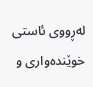له‌ڕووی ئاستی خوێنده‌واری و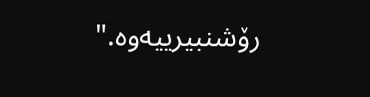رۆشنبیرییه‌وه‌."